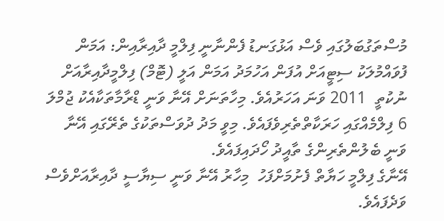މުސްތަގުބަލުގައި ވެސް އަޅުގަނޑު ފެންނާނީ ފިލްމީ ދާއިރާއިން: އަމަން
ފުވައްމުލަކު ސިޓީއަށް އުފަން އަހުމަދު އަމަން އަލީ (ޓޮމް) ފިލްމީދާއިރާއަށް ނުކުތީ  2011 ވަނަ އަހަރުއެވެ. މިހާތަނަށް އޭނާ ވަނީ ޑްރާމާތަކާއެކު ޖުމްލަ 6 ފިލްމެއްގައި ހަރަކާތްތެރިވެފައެވެ. މިވީ މަދު ދުވަސްތަކުގެ ތެރޭގައި އޭނާ ވަނީ ބެލުންތެރިންގެ ތާއީދު ހޯދައިފައެވެ.
އޭނާގެ ފިލްމީ ހަޔާތް ފެށުމަށްފަހު  މިހާރު އޭނާ ވަނީ ސިޔާސީ ދާއިރާއަށްވެސް ވަދެފައެވެ.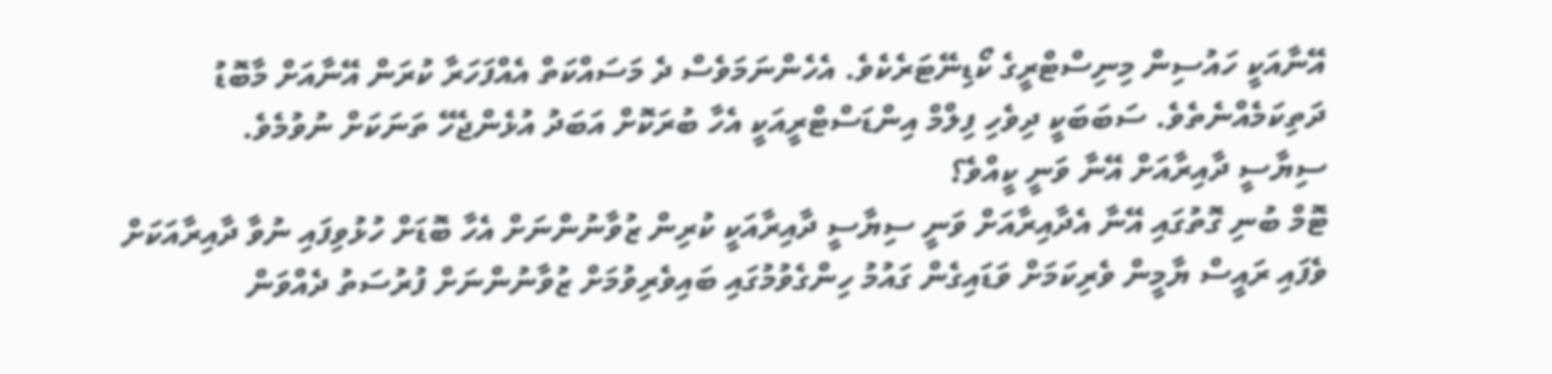އޭނާއަކީ ހައުސިން މިނިސްޓްރީގެ ކޯޑިނޭޓަރެކެވެ. އެހެންނަމަވެސް ދެ މަސައްކަތް އެއްފަހަރާ ކުރަން އޭނާއަށް މާބޮޑު ދަތިކަމެއްނެތެވެ. ސަބަބަކީ ދިވެހި ފިލްމް އިންޑަސްޓްރީއަކީ އެހާ ބުރަކޮށް އަބަދު އުޅެންޖެހޭ ތަނަކަށް ނުވުމެވެ.
ސިޔާސީ ދާއިރާއަށް އޭނާ ވަނީ ކީއްވެ؟
ޓޮމް ބުނި ގޮތުގައި އޭނާ އެދާއިރާއަށް ވަނީ ސިޔާސީ ދާއިރާއަކީ ކުރިން ޒުވާނުންނަށް އެހާ ބޮޑަށް ހުޅުވިފައި ނުވާ ދާއިރާއަކަށް ވެފައި ރައީސް ޔާމީން ވެރިކަމަށް ވަޑައިގެން ގައުމު ހިންގެވުމުގައި ބައިވެރިވުމަށް ޒުވާނުންނަށް ފުރުސަތު ދެއްވަން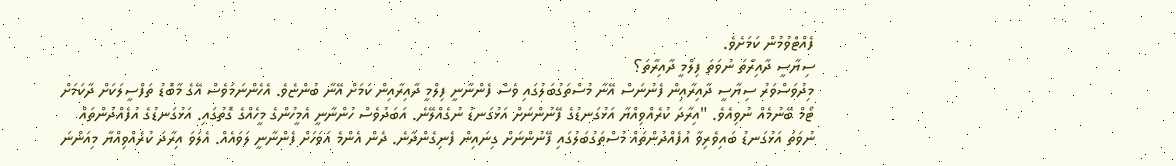ފެއްޓެވުމުން ކަމަށެވެ.
ސިޔާސީ ދާއިރާތަ ނުވަތަ ފިލްމީ ދާއިރާތަ؟
މިދުވަސްވަރު ސިޔާސީ ދާއިރާއިން ފެނުނަސް އޭނާ މުސްތަގުބަލުގައި ވެސް ފެންނާނީ ފިލްމީ ދާއިރާއިން ކަމަށް އޭނާ ބުންޏެވެ. އެހެންނަމަވެސް އޭގެ މާބޮޑު ތަފްސީލަކަށް ދާކަމަށް ޓޯމް ބޭނުމެއް ނުވިއެވެ. "އިރާދަ ކުރެއްވިއްޔާ އަޅުގަނޑުގެ ފޭނުންނަށް އަޅުގަނޑު ނުގެއްލޭނެ. އަބަދުވެސް ހުންނާނީ އެމީހުންގެ މީހެއްގެ ގޮތުގައި. އަޅުގަނޑުގެ އުފެއްދުންތައް ނުވަތަ އަޅުގަނޑު ބައިވެރިވާ އުފެއްދުންތައް މުސްތަގުބަލުގައި ފޭނުންނަށް ގިނައިން ފެނިގެންދާނެ. ދެން އެންމެ އަވަހަށް ފެންނާނީ ލަވައެއް. އެލަވަ އިރާދަ ކުރެއްވިއްޔާ މިއަންނަ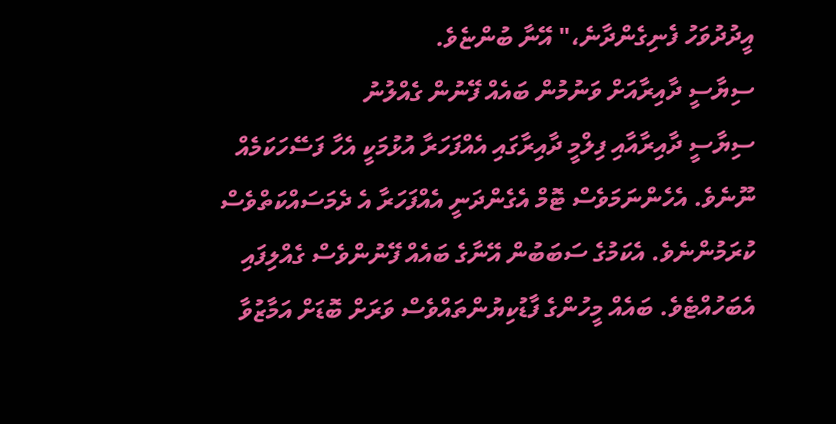އީދުދުވަހު ފެނިގެންދާނެ،" އޭނާ ބުންޏެވެ.
ސިޔާސީ ދާއިރާއަށް ވަނުމުން ބައެއް ފޭނުން ގެއްލުނު
ސިޔާސީ ދާއިރާއާއި ފިލްމީ ދާއިރާގައި އެއްފަހަރާ އުޅުމަކީ އެހާ ފަސޭހަކަމެއް ނޫނެވެ. އެހެންނަމަވެސް ޓޮމް އެގެންދަނީ އެއްފަހަރާ އެ ދެމަސައްކަތްވެސް ކުރަމުންނެވެ. އެކަމުގެ ސަބަބުން އޭނާގެ ބައެއް ފޭނުންވެސް ގެއްލިފައި އެބަހުއްޓެވެ. ބައެއް މީހުންގެ ފާޑުކިޔުންތައްވެސް ވަރަށް ބޮޑަށް އަމާޒުވާ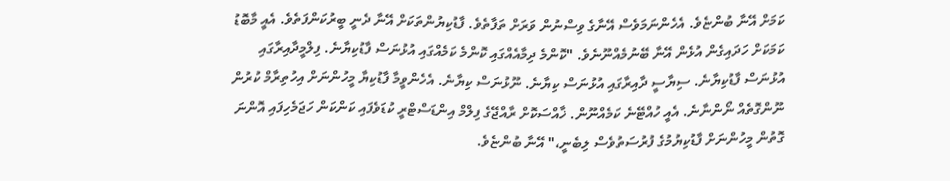ކަމަށް އޭނާ ބުންޏެވެ. އެހެންނަމަވެސް އޭނާގެ ވިސްނުން ވަރަށް ތަފާތެވެ. ފާޑުކިޔުންތަކަށް އޭނާ ދެނީ ބީރުކަންފަތެވެ. އެއީ މާބޮޑު ކަމަކަށް ހަދައިގެން އުޅެން އޭނާ ބޭނުމެއްނޫނެވެ. "ކޮންމެ ދިމާއެއްގައި ކޮންމެ ކަމެއްގައި އުޅުނަސް ފާޑުކިޔާނެ. ފިލްމީދާއިރާގައި އުޅުނަސް ފާޑުކިޔާނެ. ސިޔާސީ ދާއިރާގައި އުޅުނަސް ކިޔާނެ. ނޫޅުނަސް ކިޔާނެ. އެހެންވީމާ ފާޑުކިޔާ މީހުންނަށް އިހުތިރާމް ކުރުން ނޫންގޮތެއް ނޯންނާނެ. އެއީ ހުއްޓޭނެ ކަމެއްނޫން. ޚާއްސަކޮށް ރާއްޖޭގެ ފިލްމް އިންޑަސްޓްރީ ކުޑަވެފައި ކަންކަން ހަޖަމެހިފައި އޮންނަ ގޮތުން މީހުންނަށް ފާޑުކިޔުމުގެ ފުރުސަތުވެސް ލިބެނީ،" އޭނާ ބުންޏެވެ.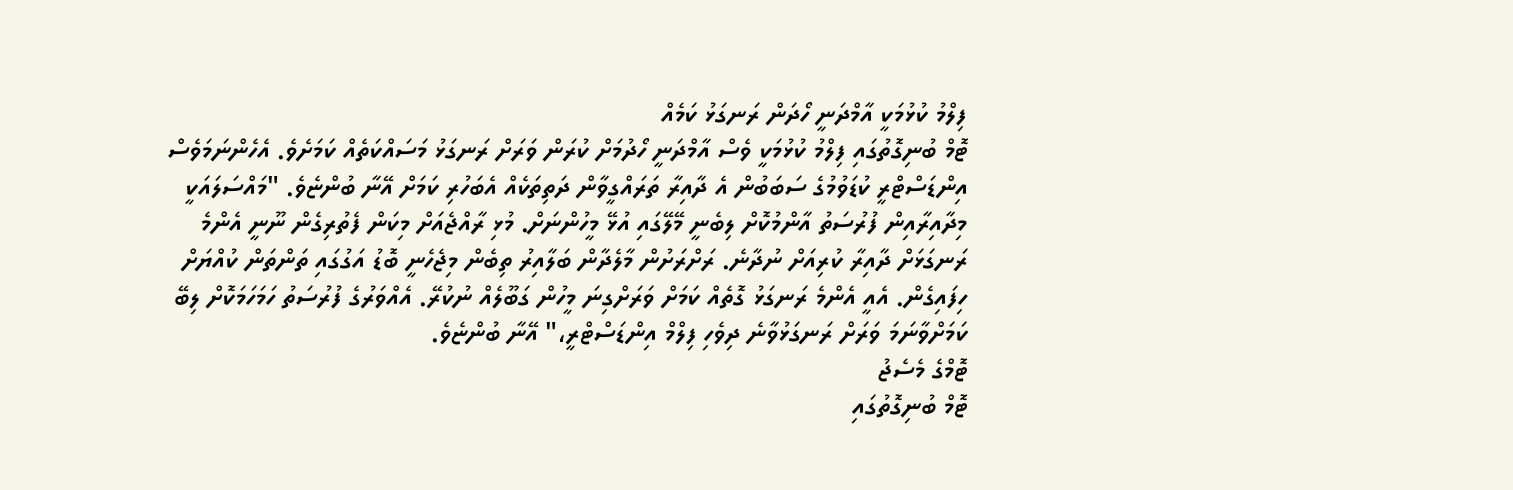ފިލްމު ކުޅުމަކީ އާމްދަނީ ހޯދަން ރަނގަޅު ކަމެއް
ޓޮމް ބުނިގޮތުގައި ފިލްމު ކުޅުމަކީ ވެސް އާމްދަނީ ހޯދުމަށް ކުރަން ވަރަށް ރަނގަޅު މަސައްކަތެއް ކަމަށެވެ. އެހެންނަމަވެސް އިންޑަސްޓްރީ ކުޑަވުމުގެ ސަބަބުން އެ ދާއިރާ ތަރައްގީވާން ދަތިތަކެއް އެބަހުރި ކަމަށް އޭނާ ބުންޏެވެ. "މައްސަލައަކީ މިދާއިރާއިން ފުރުސަތު އާންމުކޮށް ލިބެނީ މޭލޭގައި އުޅޭ މީހުންނަށް. މުޅި ރާއްޖެއަށް މިކަން ފެތުރިގެން ނޫނީ އެންމެ ރަނގަޅަށް ދާއިރާ ކުރިއަށް ނުދާނެ. ރަށްރަށުން މާލެދާން ބަލާއިރު ތިބެން މިޖެހެނީ ބޮޑު އަގުގައި ތަންތަން ކުއްޔަށް ހިފައިގެން. އެއީ އެންމެ ރަނގަޅު ގޮތެއް ކަމަށް ވަރަށްގިނަ މީހުން ގަބޫލެއް ނުކުރޭ. އެއްވަރުގެ ފުރުސަތު ހަމަހަމަކޮށް ލިބޭ ކަމަށްވާނަމަ ވަރަށް ރަނގަޅުވާނެ ދިވެހި ފިލްމް އިންޑަސްޓްރީ،" އޭނާ ބުންޏެވެ.
ޓޮމްގެ މެސެޖު
ޓޮމް ބުނިގޮތުގައި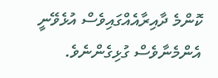ކޮންމެ ދާއިރާއެއްގައިވެސް އުޅެވޭނީ އެންމެނާވެސް ގުޅިގެންނެވެ.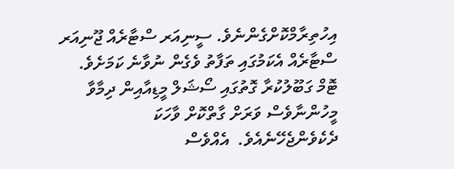އިހުތިރާމްކޮށްގެންނެވެ. ސީނިއަރ ސްޓާރެއް ޖޫނިއަރ ސްޓާރެއް އެކަމުގައި ތަފާތު ވެގެން ނުވާނެ ކަމަށެވެ.
ޓޮމް ގަބޫލުކުރާ ގޮތުގައި ސޯޝަލް މީޑިއާއިން ދިމާވާ މީހުންނާވެސް ވަރަށް ގާތްކޮށް ވާހަކަ ދެކެވެންޖެހޭނެއެވެ.  އެއްވެސް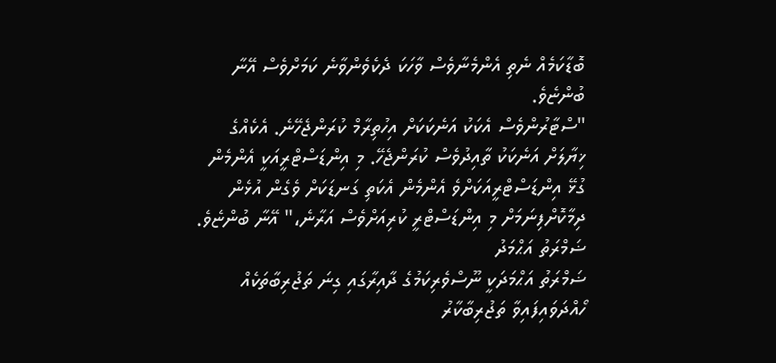ބޮޑާކަމެއް ނެތި އެންމެނާވެސް ވާހަކަ ދެކެވެންވާނެ ކަމަށްވެސް އޭނާ ބުންޏެވެ.
"ސްޓާރުންވެސް އެކަކު އަނެކަކަށް އިހުތިރާމް ކުރަންޖެހޭނެ. އެކެއްގެ ޚިޔާލަށް އަނެކަކު ތާއިދުވެސް ކުރަންޖެހޭ. މި އިންޑަސްޓްރީއަކީ އެންމެން ގުޅޭ އިންޑަސްޓްރީއަކަށްވެ އެންމެން އެކަތި ގަނޑަކަށް ވެގެން އުޅެން ދިމާކޮށްފިނަމަށް މި އިންޑަސްޓްރީ ކުރިއަށްވެސް އަރާނެ،" އޭނާ ބުންޏެވެ.
ޟަމްރަތު އަޙްމަދު
ޟަމްރަތު އަޙްމަދަކީ ނޫސްވެރިކަމުގެ ދާއިރާގައި ގިނަ ތަޖުރިބާތަކެއް ހޯއްދަވައިފައިވާ ތަޖުރިބާކާރު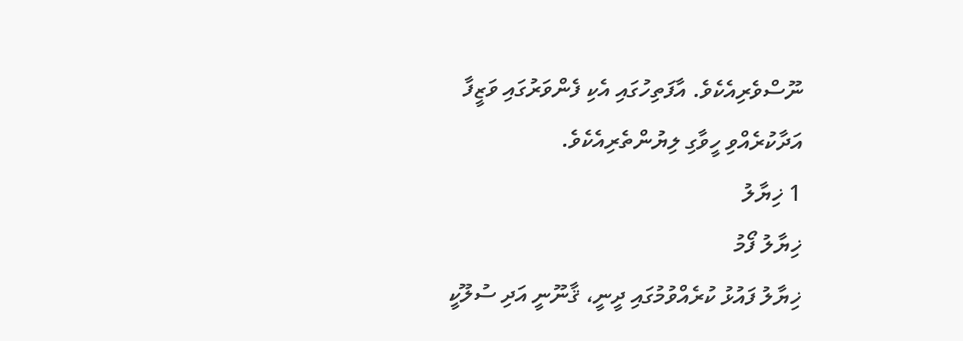ނޫސްވެރިއެކެވެ. އާފަތިހުގައި އެކި ފެންވަރުގައި ވަޒީފާ އަދާކުރެއްވި ހީވާގި ލިޔުންތެރިއެކެވެ.
1 ޚިޔާލު
ޚިޔާލު ފޯމު
ޚިޔާލު ފައުޅު ކުރެއްވުމުގައި ދީނީ، ޤާނޫނީ އަދި ސުލޫކީ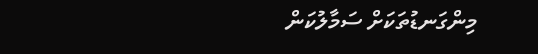މިންގަނޑުތަކަށް ސަމާލުކަން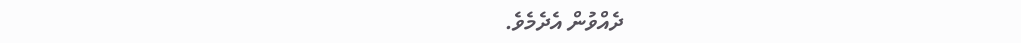ދެއްވުން އެދެމެވެ.